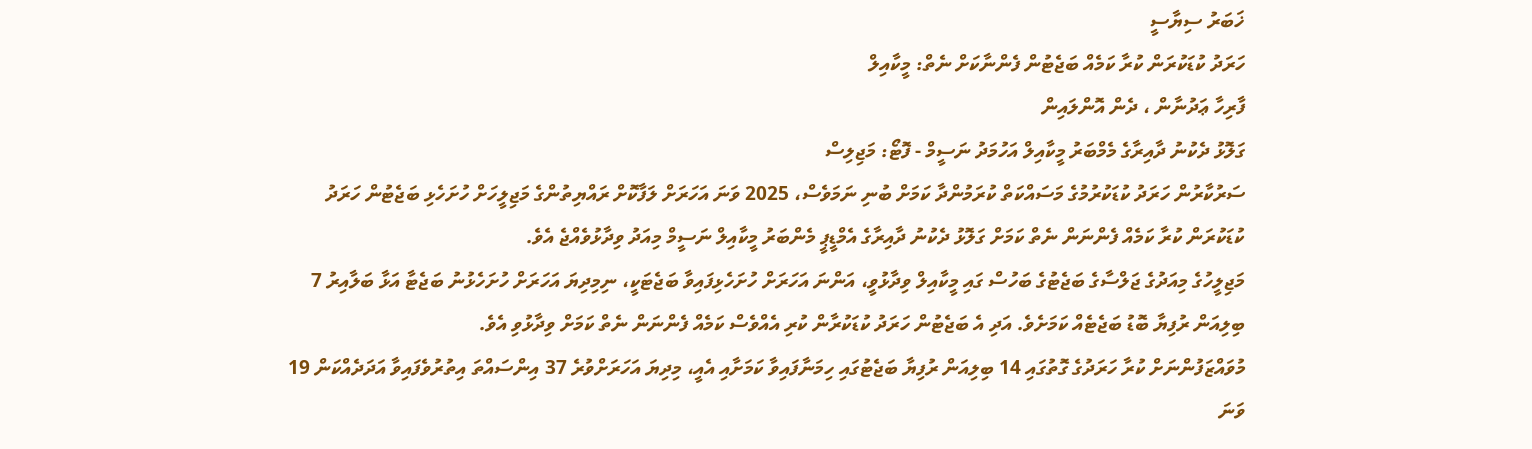ޚަބަރު ސިޔާސީ
ހަރަދު ކުޑަކުރަން ކުރާ ކަމެއް ބަޖެޓުން ފެންނާކަށް ނެތް: މީކާއިލް
ފާރިހާ ޢަދުނާން ، ދެން އޮންލައިން
ގަލޮޅު ދެކުނު ދާއިރާގެ މެމްބަރު މީކާއިލް އަހުމަދު ނަސީމް - ފޮޓޯ: މަޖިލިސް
ސަރުކާރުން ހަރަދު ކުޑަކުރުމުގެ މަސައްކަތް ކުރަމުންދާ ކަމަށް ބުނި ނަމަވެސް، 2025 ވަނަ އަހަރަށް ލަފާކޮށް ރައްޔިތުންގެ މަޖިލީހަށް ހުށަހެޅި ބަޖެޓުން ހަރަދު ކުޑަކުރަން ކުރާ ކަމެއް ފެންނަން ނެތް ކަމަށް ގަލޮޅު ދެކުނު ދާއިރާގެ އެމްޑީޕީ މެންބަރު މީކާއިލް ނަސީމް މިއަދު ވިދާޅުވެއްޖެ އެވެ.
މަޖިލީހުގެ މިއަދުގެ ޖަލްސާގެ ބަޖެޓުގެ ބަހުސް ގައި މީކާއިލް ވިދާޅުވީ، އަންނަ އަހަރަށް ހުށަހެޅިފައިވާ ބަޖެޓަކީ، ނިމިދިޔަ އަހަރަށް ހުށަހެޅުނު ބަޖެޓާ އަޅާ ބަލާއިރު 7 ބިލިއަން ރުފިޔާ ބޮޑު ބަޖެޓެއް ކަމަށެވެ. އަދި އެ ބަޖެޓުން ހަރަދު ކުޑަކުރާން ކުރި އެއްވެސް ކަމެއް ފެންނަން ނެތް ކަމަށް ވިދާޅުވި އެވެ.
މުވައްޒަފުންނަށް ކުރާ ހަރަދުގެ ގޮތުގައި 14 ބިލިއަން ރުފިޔާ ބަޖެޓުގައި ހިމަނާފައިވާ ކަމަށާއި އެއީ، މިދިޔަ އަހަރަށްވުރެ 37 އިންސައްތަ އިތުރުވެފައިވާ އަދަދެއްކަން 19 ވަނަ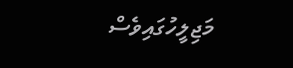މަޖިލީހުގައިވެސް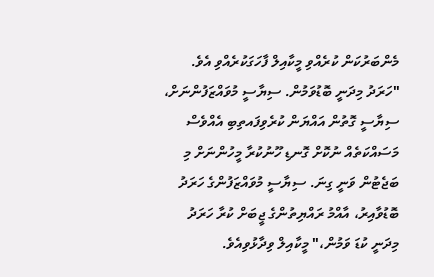މެންބަރުކަން ކުރެއްވި މީކާއިލް ފާހަގަކުރެއްވި އެވެ.
"ހަރަދު މިދަނީ ބޮޑުވަމުން. ސިޔާސީ މުވައްޒަފުންނަށް، ސިޔާސީ ގޮތުން އައްޔަން ކުރެވިފައތިބި އެއްވެސް މަސައްކަތެއް ނުކޮށް ގޮނޑި ހޫނުކުރާ މީހުންނަށް މި ބަޖެޓުން ވަނީ ގިނަ. ސިޔާސީ މުވައްޒަފުންގެ ހަރަދު ބޮޑުވާއިރު، އާއްމު ރައްޔިތުންގެ ޖީބަށް ކުރާ ހަރަދު މިދަނީ ކުޑަ ވަމުން،" މީކާއިލް ވިދާޅުވިއެވެ.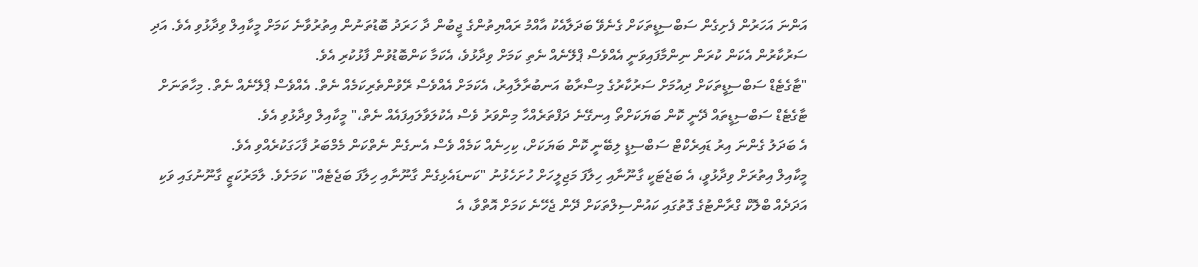އަންނަ އަހަރުން ފެށިގެން ސަބްސިޑީތަކަށް ގެނެވޭ ބަދަލާއެކު އާއްމު ރައްޔިތުންގެ ޖީބުން ދާ ހަރަދު ބޮޑުތަނުން އިތުރުވާނެ ކަމަށް މީކާއިލް ވިދާޅުވި އެވެ. އަދި ސަރުކާރުން އެކަން ކުރަން ނިންމާފައިވަނީ އެއްވެސް ޕްލޭނެއް ނެތި ކަމަށް ވިދާޅުވެ، އެކަމާ ކަންބޮޑުވުން ފާޅުކުރި އެވެ.
"ޓާގެޓެޑް ސަބްސިޑީތަކަށް ދިއުމަށް ސަރުކާރުގެ މިސްރާބު އަނބުރާލާއިރު، އެކަމަށް އެއްވެސް ރޭވުންތެރިކަމެއް ނެތް. އެއްވެސް ޕްލޭނެއް ނެތް. މިހާތަނަށް ޓާގެޓެޑް ސަބްސިޑީތައް ދޭނީ ކޮން ބަޔަކަށްތޯ އިނގޭނެ ދަފްތަރެއްހާ މިންވަރު ވެސް އެކުލަވާލައިފައެއް ނެތް،" މީކާއިލް ވިދާޅުވި އެވެ.
އެ ބަދަލު ގެންނަ އިރު ޑައިރެކްޓް ސަބްސިޑީ ލިބޭނީ ކޮން ބަޔަކަށް، ކިހިނެއް ކަމެއް ވެސް އެނގެން ނެތްކަން މެމްބަރު ފާހަގަކުރެއްވި އެވެ.
މީކާއިލް އިތުރަށް ވިދާޅުވީ، އެ ބަޖެޓަކީ ގާނޫނާއި ހިލާފަ މަޖިލީހަށް ހުށަހެޅުނު "ކަނޑައެޅިގެން ގާނޫނާއި ހިލާފަ ބަޖެޓެއް" ކަމަށެވެ. ލާމަރުކަޒީ ގާނޫނުގައި ވަކި އަދަދެއް ބްލޮކް ގްރާންޓުގެ ގޮތުގައި ކައުންސިލްތަކަށް ދޭން ޖެހޭނެ ކަމަށް އޮތްވާ، އެ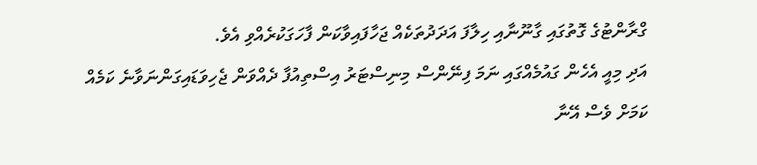ގްރާންޓުގެ ގޮތުގައި ގާނޫނާއި ހިލާފަ އަދަދުތަކެއް ޖަހާފައިވާކަން ފާހަގަކުރެއްވި އެވެ.
އަދި މިއީ އެހެން ގައުމެއްގައި ނަމަ ފިނޭންސް މިނިސްޓަރު އިސްތިއުފާ ދެއްވަން ޖެހިވަޑައިގަންނަވާނެ ކަމެއް ކަމަށް ވެސް އޭނާ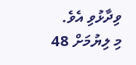ވިދާޅުވި އެވެ.
މި ލިޔުމަށް 48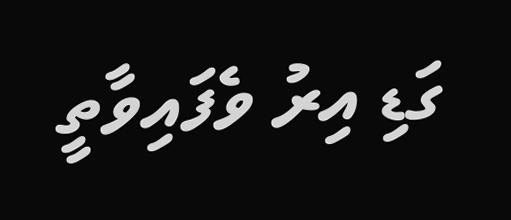ގަޑި އިރު ވެފައިވާތީ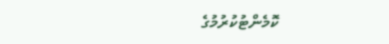ކޮމެންޓުކުރުމުގެ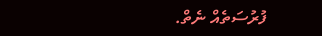ފުރުސަތެއް ނެތް.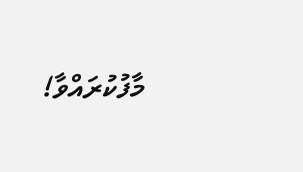މާފުކުރައްވާ!